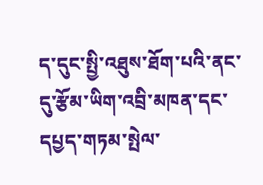ད་དུང་སྤྱི་འཐུས་ཐོག་པའི་ནང་དུ་རྩོམ་ཡིག་འབྲི་མཁན་དང་དཔྱད་གཏམ་སྤེལ་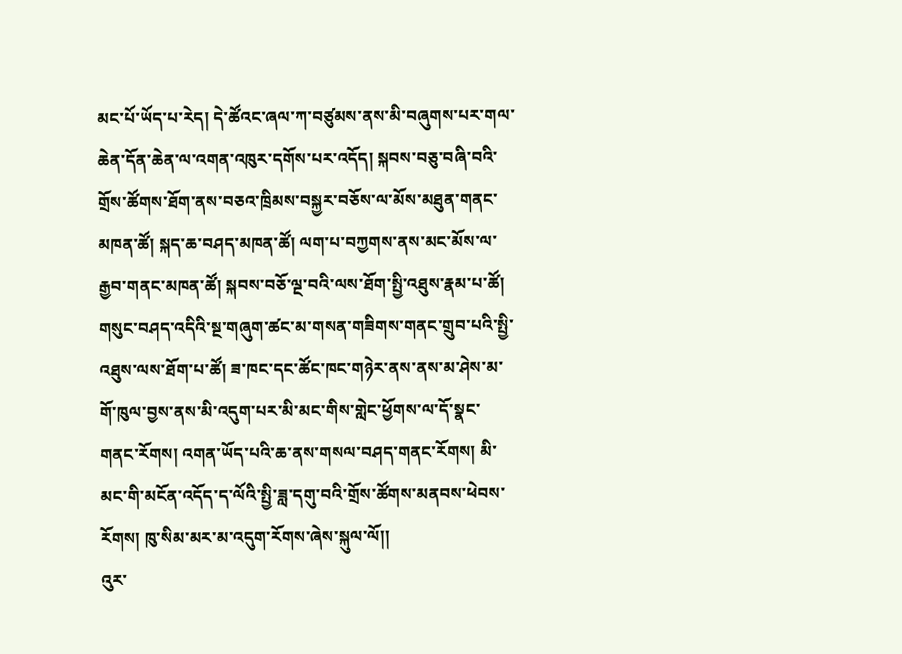མང་པོ་ཡོད་པ་རེད། དེ་ཚོའང་ཞལ་ཀ་བཙུམས་ནས་མི་བཞུགས་པར་གལ་ཆེན་དོན་ཆེན་ལ་འགན་འཁུར་དགོས་པར་འདོད། སྐབས་བཅུ་བཞི་བའི་གྲོས་ཚོགས་ཐོག་ནས་བཅའ་ཁྲིམས་བསྐྱར་བཅོས་ལ་མོས་མཐུན་གནང་མཁན་ཚོ། སྐད་ཆ་བཤད་མཁན་ཚོ། ལག་པ་བཀྱགས་ནས་མང་མོས་ལ་རྒྱབ་གནང་མཁན་ཚོ། སྐབས་བཅོ་ལྔ་བའི་ལས་ཐོག་སྤྱི་འཐུས་རྣམ་པ་ཚོ། གསུང་བཤད་འདིའི་སྔ་གཞུག་ཚང་མ་གསན་གཟིགས་གནང་གྲུབ་པའི་སྤྱི་འཐུས་ལས་ཐོག་པ་ཚོ། ཟ་ཁང་དང་ཚོང་ཁང་གཉེར་ནས་ནས་མ་ཤེས་མ་གོ་ཁུལ་བྱས་ནས་མི་འདུག་པར་མི་མང་གིས་གླེང་ཕྱོགས་ལ་དོ་སྣང་གནང་རོགས། འགན་ཡོད་པའི་ཆ་ནས་གསལ་བཤད་གནང་རོགས། མི་མང་གི་མངོན་འདོད་ད་ལོའི་སྤྱི་ཟླ་དགུ་བའི་གྲོས་ཚོགས་མནབས་ཕེབས་རོགས། ཁུ་སིམ་མར་མ་འདུག་རོགས་ཞེས་སྐུལ་ལོ།།
འུར་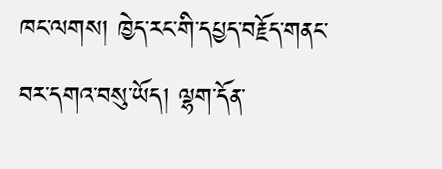ཁང་ལགས། ཁྱེད་རང་གི་དཔྱད་བརྗོད་གནང་བར་དགའ་བསུ་ཡོད། ལྷག་དོན་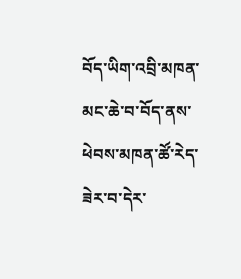བོད་ཡིག་འབྲི་མཁན་མང་ཆེ་བ་བོད་ནས་ཕེབས་མཁན་ཚོ་རེད་ཟེར་བ་དེར་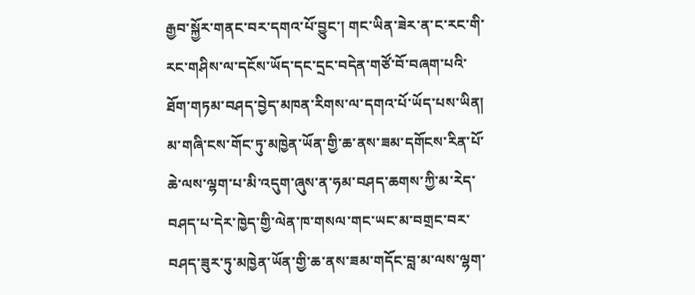རྒྱབ་སྐྱོར་གནང་བར་དགའ་པོ་བྱུང་། གང་ཡིན་ཟེར་ན་ང་རང་གི་རང་གཤིས་ལ་དངོས་ཡོད་དང་དྲང་བདེན་གཙོ་བོ་བཞག་པའི་ཐོག་གཏམ་བཤད་བྱེད་མཁན་རིགས་ལ་དགའ་པོ་ཡོད་པས་ཡིན། མ་གཞི་ངས་གོང་ཏུ་མཁྱེན་ཡོན་གྱི་ཆ་ནས་ཟམ་དགོངས་རིན་པོ་ཆེ་ལས་ལྷག་པ་མི་འདུག་ཞུས་ན་ཧམ་བཤད་ཆགས་ཀྱི་མ་རེད་བཤད་པ་དེར་ཁྱེད་གྱི་ལེན་ཁ་གསལ་གང་ཡང་མ་བགྲང་བར་བཤད་ཟུར་ཏུ་མཁྱེན་ཡོན་གྱི་ཆ་ནས་ཟམ་གདོང་བླ་མ་ལས་ལྷག་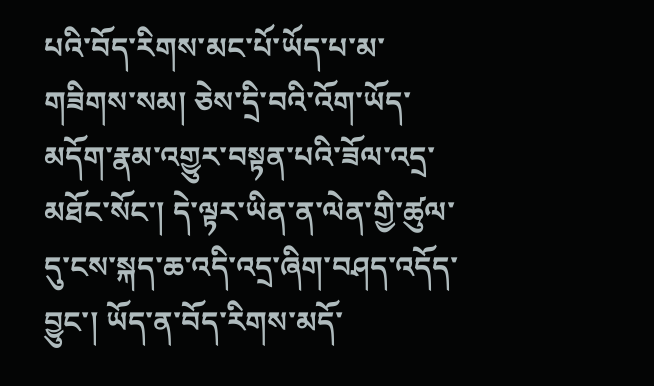པའི་བོད་རིགས་མང་པོ་ཡོད་པ་མ་གཟིགས་སམ། ཅེས་དྲི་བའི་འོག་ཡོད་མདོག་རྣམ་འགྱུར་བསྟན་པའི་ཟོལ་འདྲ་མཐོང་སོང་། དེ་ལྟར་ཡིན་ན་ལེན་གྱི་ཚུལ་དུ་ངས་སྐད་ཆ་འདི་འདྲ་ཞིག་བཤད་འདོད་བྱུང་། ཡོད་ན་བོད་རིགས་མདོ་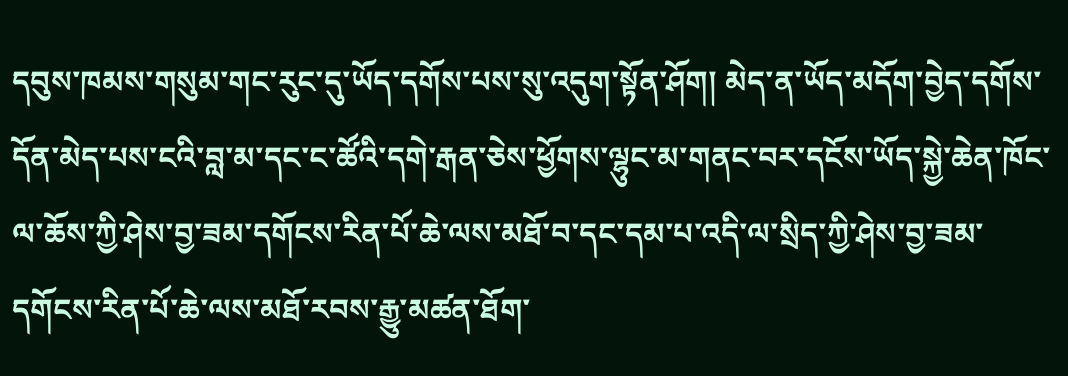དབུས་ཁམས་གསུམ་གང་རུང་དུ་ཡོད་དགོས་པས་སུ་འདུག་སྟོན་ཤོག། མེད་ན་ཡོད་མདོག་བྱེད་དགོས་དོན་མེད་པས་ངའི་བླ་མ་དང་ང་ཚོའི་དགེ་རྒན་ཅེས་ཕྱོགས་ལྷུང་མ་གནང་བར་དངོས་ཡོད་སྐྱེ་ཆེན་ཁོང་ལ་ཆོས་ཀྱི་ཤེས་བྱ་ཟམ་དགོངས་རིན་པོ་ཆེ་ལས་མཐོ་བ་དང་དམ་པ་འདི་ལ་སྲིད་ཀྱི་ཤེས་བྱ་ཟམ་དགོངས་རིན་པོ་ཆེ་ལས་མཐོ་རབས་རྒྱུ་མཚན་ཐོག་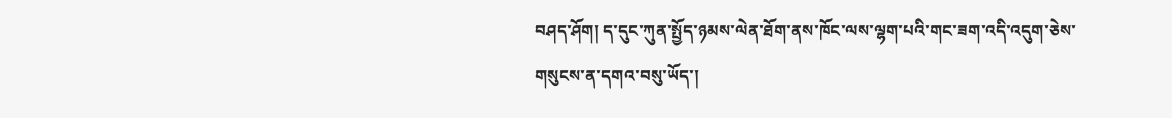བཤད་ཤོག། ད་དུང་ཀུན་སྤྱོད་ཉམས་ལེན་ཐོག་ནས་ཁོང་ལས་ལྷག་པའི་གང་ཟག་འདི་འདུག་ཅེས་གསུངས་ན་དགའ་བསུ་ཡོད་།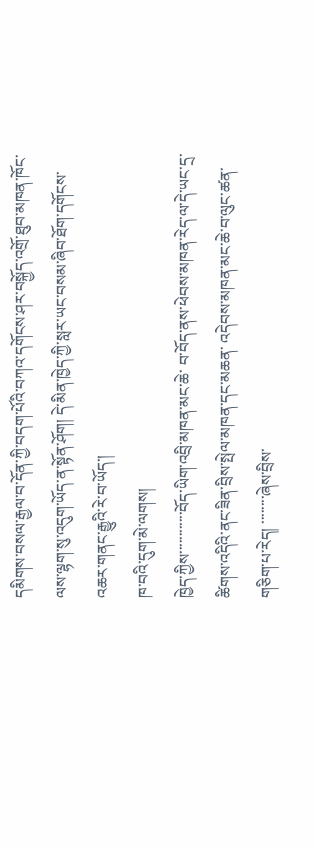དམིགས་བསལ་རྒྱལ་བ་དོན་ཀྱི་བདག་པོའི་བཀའ་དགོངས་ཤར་བསྐྱོད་འགྲོ་ཐུབ་མཁན་ཁོང་ལས་ལྷག་སུ་འདུག་ཡོད་ན་སྟོན་ཤོག། དེ་མིན་ཁྱེད་ཀྱི་སླར་ཡང་བསམ་ཞིབ་ཐོག་དགོངས་འཆར་གནང་རྒྱུའི་རེ་བ་ཡོད་།
ཁ་བའི་དུག་མེ་ལགས།
ཁྱེད་ཀྱིས་་་་་་་་་་་་བོད་ཡིག་འབྲི་མཁན་མང་ཆེ་ བ་བོད་ནས་ཕེབས་མཁན་རེད་ལ་དེ་ཡང་དྲ་ཚིགས་འདིའི་ནང་ཟིན་བྲིས་སྤེལ་མཁན་དང་མཆན་ འདེབས་མཁན་མང་ཆེ་བ་ལུང་ཚན་གཅིག་པ་རེད། ་་་་་་་་ཞེས་བྲིས་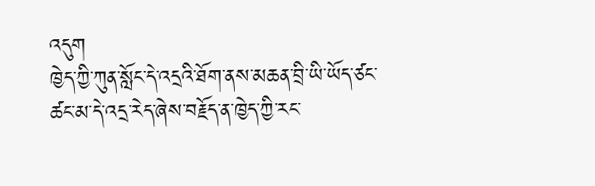འདུག
ཁྱེད་ཀྱི་ཀུན་སློང་དེ་འདྲའི་ཐོག་ནས་མཆན་བྲི་ཡི་ཡོད་ཙང་ཚང་མ་དེ་འདྲ་རེད་ཞེས་བརྗོད་ན་ཁྱེད་ཀྱི་རང་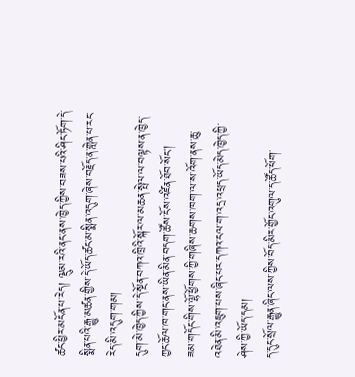ཚང་ཕྱིར་མངོན་པ་རེད། ལྡུམ་རའི་ནང་ནས་ཁྱེད་ཀྱིས་བཟས་པའི་ཤིང་ཏོག་དེ་སྨིན་པའི་རྒྱུ་མཚན་གྱིས་དེ་ཡོད་ཚང་མ་སྨིན་འདུག་ཞེས་བརྗོད་ན་གླེན་པ་རང་རེད་མི་འདུག་གམ།
དུག་མེ་ཁྱེད་ཀྱིས་དེ་སྔོན་བཀའ་ཁྲིའི་སྐོར་ལ་མཆན་སྤེལ་ལ་བལྟས་ན་ཁྱེད་ཀྱང་ཆོལ་ཁ་གང་ནས་ཡིན་མིན་བདག་ཚོས་ངོས་འཛིན་ཐོབ་སོང།
ཟམ་གདོང་གིས་ལྷོ་ཕྱོགས་ཀྱི་གཞིས་ཆགས་ཁག་ལ་ས་འོག་ནས་ཆུ་འཐེན་མི་འཇུག་པས་ཞིང་པར་དཀའ་ངལ་ག་འདྲ་འཕྲད་ཡོད་མེད་ཁྱེད་ཀྱི་ཤེས་ཀྱི་ཡོད་དམ།
ད་དུང་སྲོལ་རྒྱུན་ཞིང་ལས་ཀྱིས་བོད་མིར་གྱོང་འགུལ་ད་ཚོད་ཕོག་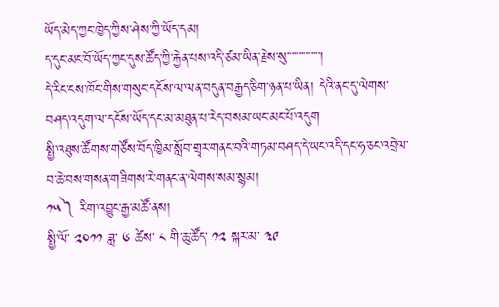ཡོད་མེད་ཀྱང་ཁྱེད་ཀྱིས་ཤེས་ཀྱི་ཡོད་དམ།
ད་དུང་མང་བོ་ཡོད་ཀྱང་དུས་ཚོད་ཀྱི་རྐྱེན་པས་འདི་ཙམ་ཡིན་རྗེས་སུ་་་་་་་་་་་་་་།
དེ་རིང་ངས་ཁོང་གིས་གསུང་དངོས་ལ་ལན་བདུན་བརྒྱད་ཅིག་ཉན་པ་ཡིན། དེའི་ནང་དུ་ལེགས་བཤད་འདུག་ལ་དངོས་ཡོད་དང་མ་མཐུན་པ་རེད་བསམ་ཡང་མང་པོ་འདུག
སྤྱི་འཐུས་ཚོགས་གཙོས་བོད་ཁྱིམ་སློབ་གྲྭར་གནང་བའི་གཏམ་བཤད་དེ་ཡང་འདི་དང་ཧ་ཅང་འབྲེལ་བ་ཆེ་བས་གསན་གཟིགས་རེ་གནང་ན་ལེགས་སམ་སྙམ།
༡༥༽ རིག་འབྱུང་རྒྱ་མཚོ་ནས།
སྤྱི་ལོ་ ༢༠༡༡ ཟླ་ ༦ ཚེས་ ༨ གི་ཆུ་ཚོད་ ༡༢ སྐར་མ་ ༣༩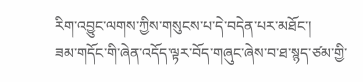རིག་འབྱུང་ལགས་ཀྱིས་གསུངས་པ་དེ་བདེན་པར་མཐོང་།
ཟམ་གདོང་གི་ཞེན་འདོད་ལྟར་བོད་གཞུང་ཞེས་བ་ཐ་སྙད་ཙམ་གྱི་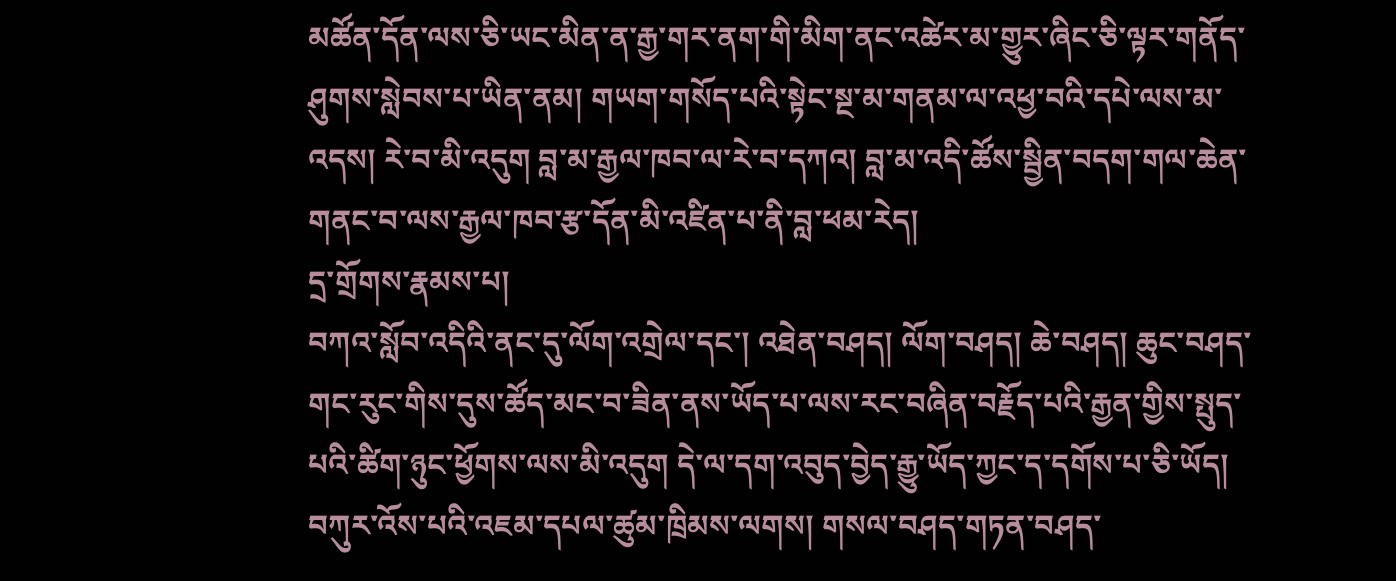མཚོན་དོན་ལས་ཅི་ཡང་མིན་ན་རྒྱ་གར་ནག་གི་མིག་ནང་འཚེར་མ་གྱུར་ཞིང་ཅི་ལྟར་གནོད་ཤུགས་སླེབས་པ་ཡིན་ནམ། གཡག་གསོད་པའི་སྟེང་སྔ་མ་གནམ་ལ་འཕྱ་བའི་དཔེ་ལས་མ་འདས། རེ་བ་མི་འདུག བླ་མ་རྒྱལ་ཁབ་ལ་རེ་བ་དཀའ། བླ་མ་འདི་ཚོས་སྦྱིན་བདག་གལ་ཆེན་གནང་བ་ལས་རྒྱལ་ཁབ་རྩ་དོན་མི་འཛིན་པ་ནི་བླ་ཕམ་རེད།
དྲ་གྲོགས་རྣམས་པ།
བཀའ་སློབ་འདིའི་ནང་དུ་ལོག་འགྲེལ་དང་། འཐེན་བཤད། ལོག་བཤད། ཆེ་བཤད། ཆུང་བཤད་གང་རུང་གིས་དུས་ཚོད་མང་བ་ཟིན་ནས་ཡོད་པ་ལས་རང་བཞིན་བརྗོད་པའི་རྒྱན་གྱིས་སྤུད་པའི་ཚིག་ཉུང་ཕྱོགས་ལས་མི་འདུག དེ་ལ་དག་འབུད་བྱེད་རྒྱུ་ཡོད་ཀྱང་ད་དགོས་པ་ཅི་ཡོད།
བཀུར་འོས་པའི་འཇམ་དཔལ་ཚུམ་ཁྲིམས་ལགས། གསལ་བཤད་གཏན་བཤད་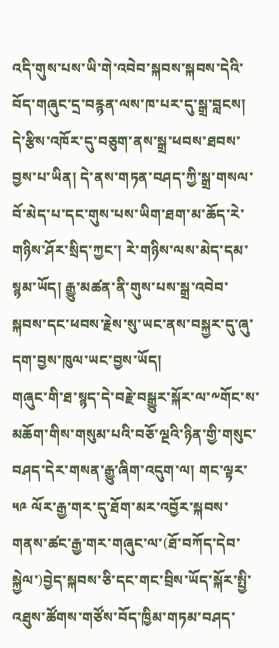འདི་གུས་པས་ཡི་གེ་འབེབ་སྐབས་སྐབས་དེའི་བོད་གཞུང་དྲ་བརྙན་ལས་ཁ་པར་དུ་སྒྲ་བླངས། དེ་རྩིས་འཁོར་དུ་བཅུག་ནས་སྒྲ་ཕབས་ཐབས་བྱས་པ་ཡིན། དེ་ནས་གཏན་བཤད་ཀྱི་སྒྲ་གསལ་བོ་མེད་པ་དང་གུས་པས་ཡིག་ཐག་མ་ཆོད་རེ་གཉིས་ཤོར་སྲིད་ཀྱང་། རེ་གཉིས་ལས་མེད་དམ་སྙམ་ཡོད། རྒྱུ་མཚན་ནི་གུས་པས་སྒྲ་འབེབ་སྐབས་དང་ཕབས་རྗེས་སུ་ཡང་ནས་བསྐྱར་དུ་ཞུ་དག་བྱས་ཁུལ་ཡང་བྱས་ཡོད།
གཞུང་གི་ཐ་སྙད་དེ་བརྗེ་བསྒྱུར་སྐོར་ལ་༸གོང་ས་མཆོག་གིས་གསུམ་པའི་བཅོ་ལྔའི་ཉིན་གྱི་གསུང་བཤད་དེར་གསན་རྒྱུ་ཞིག་འདུག་ལ། གང་ལྟར་༥༩ ལོར་རྒྱ་གར་དུ་ཐོག་མར་འབྱོར་སྐབས་གནས་ཚང་རྒྱ་གར་གཞུང་ལ་(ཐོ་བཀོད་དེབ་སྐྱེལ་)བྱེད་སྐབས་ཅི་དང་གང་བྲིས་ཡོད་སྐོར་སྤྱི་འཐུས་ཚོགས་གཙོས་བོད་ཁྱིམ་གཏམ་བཤད་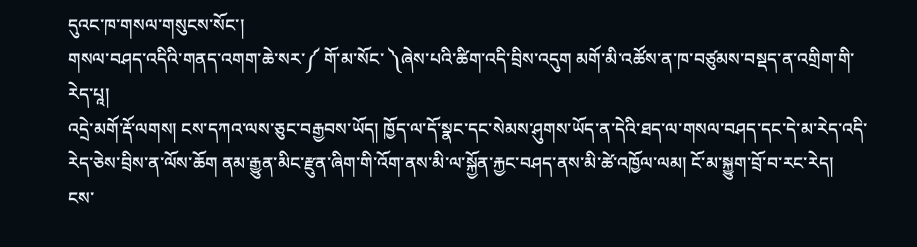དུའང་ཁ་གསལ་གསུངས་སོང་།
གསལ་བཤད་འདིའི་གནད་འགག་ཆེ་སར་༼ གོ་མ་སོང་ ༽ཞེས་པའི་ཚིག་འདི་བྲིས་འདུག མགོ་མི་འཚོས་ན་ཁ་བཙུམས་བསྡད་ན་འགྲིག་གི་རེད་པཱ།
འདྲེ་མགོ་རྡོ་ལགས། ངས་དཀའ་ལས་ཅུང་བརྒྱབས་ཡོད། ཁྱོད་ལ་དོ་སྣང་དང་སེམས་ཤུགས་ཡོད་ན་དེའི་ཐད་ལ་གསལ་བཤད་དང་དེ་མ་རེད་འདི་རེད་ཅེས་བྲིས་ན་ལོས་ཆོག ནམ་རྒྱུན་མིང་རྫུན་ཞིག་གི་འོག་ནས་མི་ལ་སྐྱོན་རྐྱང་བཤད་ནས་མི་ཚེ་འཁྱོལ་ལམ། ངོ་མ་སྐྱུག་བྲོ་བ་རང་རེད།
ངས་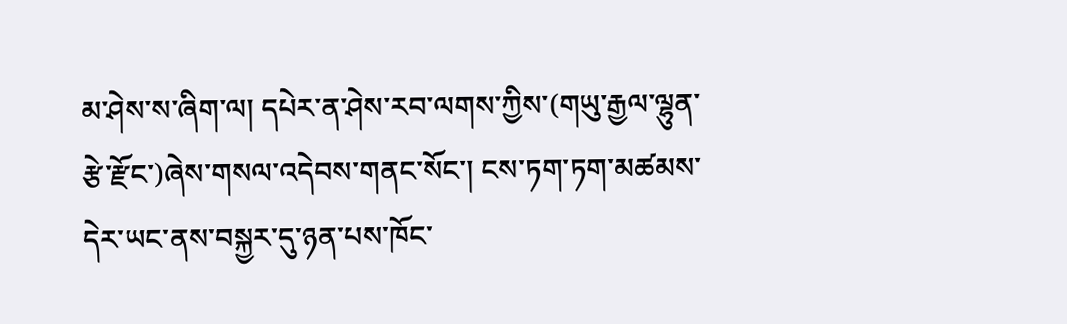མ་ཤེས་ས་ཞིག་ལ། དཔེར་ན་ཤེས་རབ་ལགས་ཀྱིས་(གཡུ་རྒྱལ་ལྷུན་རྩེ་རྫོང་)ཞེས་གསལ་འདེབས་གནང་སོང་། ངས་ཏག་ཏག་མཚམས་དེར་ཡང་ནས་བསྐྱར་དུ་ཉན་པས་ཁོང་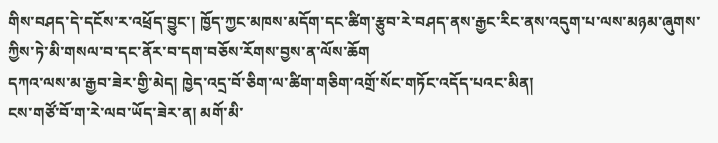གིས་བཤད་དེ་དངོས་ར་འཕྲོད་བྱུང་། ཁྱོད་ཀྱང་མཁས་མདོག་དང་ཚིག་རྩུབ་རེ་བཤད་ནས་རྒྱང་རིང་ནས་འདུག་པ་ལས་མཉམ་ཞུགས་ཀྱིས་ཏེ་མི་གསལ་བ་དང་ནོར་བ་དག་བཅོས་རོགས་བྱས་ན་ལོས་ཆོག
དཀའ་ལས་མ་རྒྱབ་ཟེར་གྱི་མེད། ཁྱེད་འདྲ་བོ་ཅིག་ལ་ཚིག་གཅིག་འགྲོ་སོང་གཏོང་འདོད་པའང་མིན།
ངས་གཙོ་བོ་ག་རེ་ལབ་ཡོད་ཟེར་ན། མགོ་མི་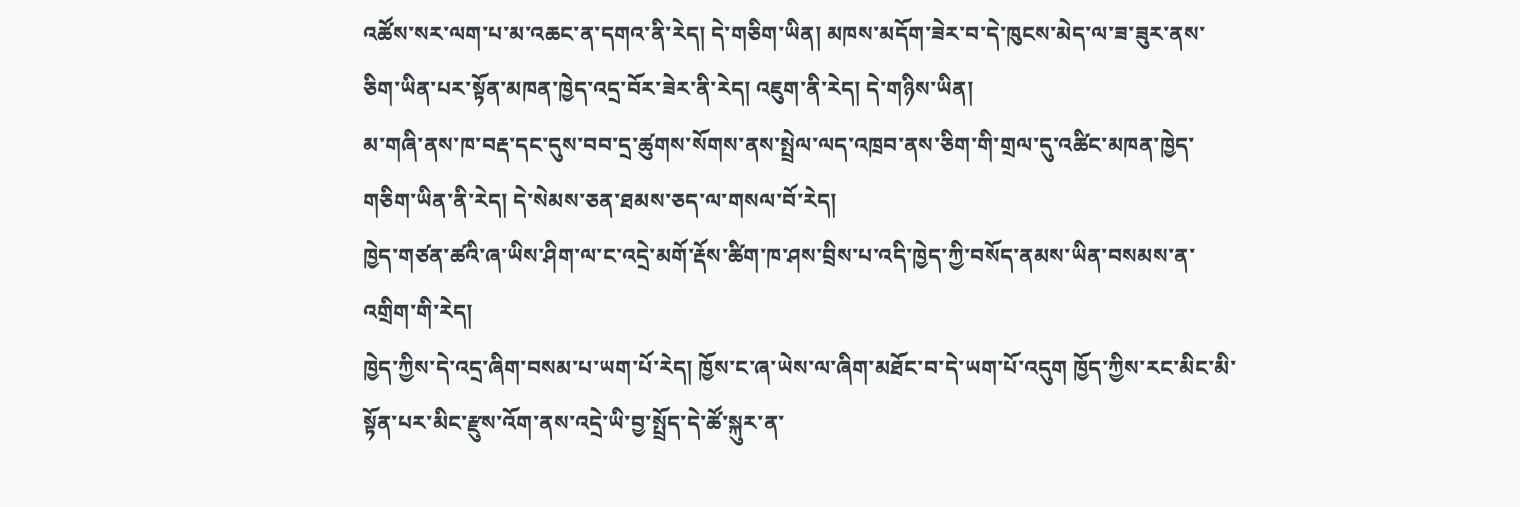འཚོས་སར་ལག་པ་མ་འཆང་ན་དགའ་ནི་རེད། དེ་གཅིག་ཡིན། མཁས་མདོག་ཟེར་བ་དེ་ཁུངས་མེད་ལ་ཟ་ཟུར་ནས་ཅིག་ཡིན་པར་སྟོན་མཁན་ཁྱེད་འདྲ་བོར་ཟེར་ནི་རེད། འཇུག་ནི་རེད། དེ་གཉིས་ཡིན།
མ་གཞི་ནས་ཁ་བརྡ་དང་དུས་བབ་དྲ་ཚུགས་སོགས་ནས་སྤྲེལ་ལད་འཁྲབ་ནས་ཅིག་གི་གྲལ་དུ་འཚིང་མཁན་ཁྱེད་གཅིག་ཡིན་ནི་རེད། དེ་སེམས་ཅན་ཐམས་ཅད་ལ་གསལ་བོ་རེད།
ཁྱེད་གཙན་ཚའི་ཞ་ཡིས་ཤིག་ལ་ང་འདྲེ་མགོ་རྡོས་ཚིག་ཁ་ཤས་བྲིས་པ་འདི་ཁྱེད་ཀྱི་བསོད་ནམས་ཡིན་བསམས་ན་འགྲིག་གི་རེད།
ཁྱེད་ཀྱིས་དེ་འདྲ་ཞིག་བསམ་པ་ཡག་པོ་རེད། ཁྱོས་ང་ཞ་ཡེས་ལ་ཞིག་མཐོང་བ་དེ་ཡག་པོ་འདུག ཁྱོད་ཀྱིས་རང་མིང་མི་སྟོན་པར་མིང་རྫུས་འོག་ནས་འདྲེ་ཡི་བྱ་སྤྲོད་དེ་ཚོ་སྐུར་ན་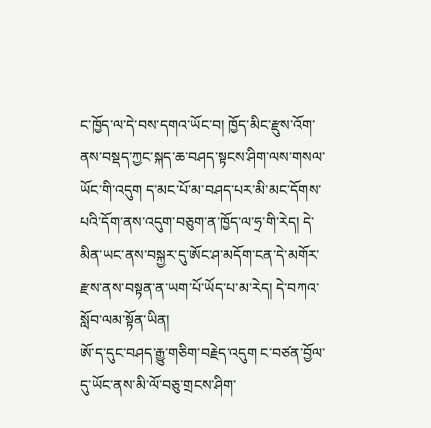ང་ཁྱོད་ལ་དེ་བས་དགའ་ཡོང་བ། ཁྱོད་མིང་རྫུས་འོག་ནས་བསྡད་ཀྱང་སྐད་ཆ་བཤད་སྟངས་ཤིག་ལས་གསལ་ཡོང་གི་འདུག ད་མང་པོ་མ་བཤད་པར་མི་མང་དོགས་པའི་དོག་ནས་འདུག་བཅུག་ན་ཁྱོད་ལ་ཧྲ་གི་རེད། དེ་མིན་ཡང་ནས་བསྐྱར་དུ་ཨོང་ཤ་མདོག་ངན་དེ་མགོར་རྫས་ནས་བསྟན་ན་ཡག་པོ་ཡོད་པ་མ་རེད། དེ་བཀའ་སློབ་ལམ་སྟོན་ཡིན།
ཨོ་ད་དུང་བཤད་རྒྱུ་གཅིག་བརྗེད་འདུག ང་བཙན་བྱོལ་དུ་ཡོང་ནས་མི་ལོ་བཅུ་གྲངས་ཤིག་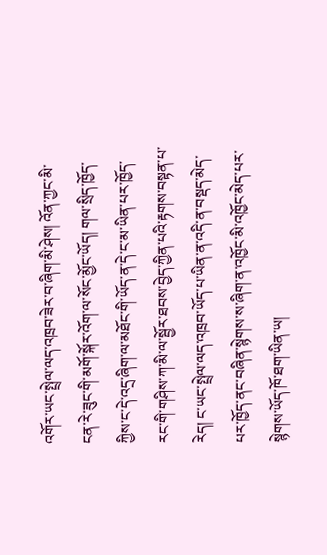འགོར་ཡང་སྤྲེལ་ལད་འཁྲབ་ཟེར་བ་ཞིག་མི་ཤེས། འོན་ཀྱང་མི་ངན་རེ་ཟུང་གི་མགོ་སྐོར་འོག་ལ་སོང་མྱོང་ཡོད། གལ་སྲིད་ཁྱོད་ཀྱིས་ང་དེ་འདྲ་ཞིག་ལ་མཐོང་གི་ཡོད་ན་དེ་ང་མ་ཡིན་པར་ཁྱོད་རང་གི་གཤིས་ཀ་མི་ལ་སྦྱོར་ཐབས་བྱེད་ཀྱིན་པའི་རྟགས་བསྟན་པ་རེད། ང་ཡང་སྤྲེལ་ལད་འཁྲབ་ཡོད་པ་ཡིན་ན་འདི་ན་བསྡད་མེད་པར་ཁྱོད་ནང་བཞིན་སྙེགས་ས་ཞིག་ན་འཁྱོང་མི་འཁྱོང་མེད་པར་སྙེགས་ཡོད་ཁོ་ཐག་ཡིན་ཡ།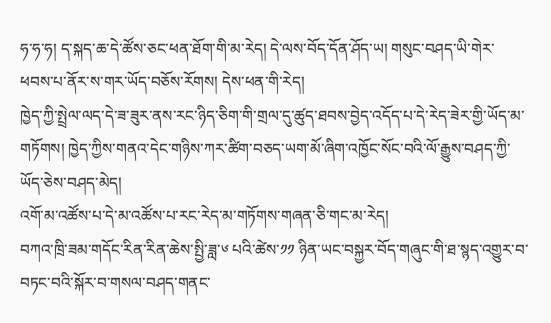ཧ་ཧ་ཧ། ད་སྐད་ཆ་དེ་ཚོས་ཅང་ཕན་ཐོག་གི་མ་རེད། དེ་ལས་བོད་དོན་ཤོད་ཡ། གསུང་བཤད་ཡི་གེར་ཕབས་པ་ནོར་ས་གར་ཡོད་བཅོས་རོགས། དེས་ཕན་གི་རེད།
ཁྱེད་ཀྱི་སྤྲེལ་ལད་དེ་ཟ་ཟུར་ནས་རང་ཉིད་ཅིག་གི་གྲལ་དུ་ཚུད་ཐབས་བྱེད་འདོད་པ་དེ་རེད་ཟེར་གྱི་ཡོད་མ་གཏོགས། ཁྱེད་ཀྱིས་གནའ་དེང་གཉིས་ཀར་ཚིག་བཅད་ཡག་མོ་ཞིག་འཁྱོང་སོང་བའི་ལོ་རྒྱུས་བཤད་ཀྱི་ཡོད་ཅེས་བཤད་མེད།
འགོ་མ་འཚོས་པ་དེ་མ་འཚོས་པ་རང་རེད་མ་གཏོགས་གཞན་ཅི་གང་མ་རེད།
བཀའ་ཁྲི་ཟམ་གདོང་རིན་རིན་ཆེས་སྤྱི་ཟླ་༦ པའི་ཚེས་༡༡ ཉིན་ཡང་བསྐྱར་བོད་གཞུང་གི་ཐ་སྙད་འགྱུར་བ་བཏང་བའི་སྐོར་བ་གསལ་བཤད་གནང་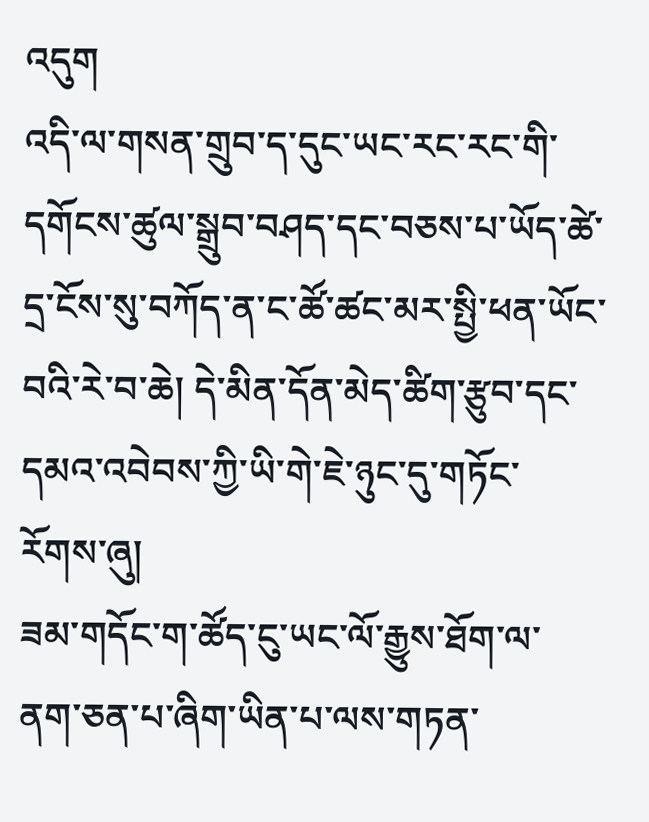འདུག
འདི་ལ་གསན་གྲུབ་ད་དུང་ཡང་རང་རང་གི་དགོངས་ཚུལ་སྒྲུབ་བཤད་དང་བཅས་པ་ཡོད་ཚེ་དྲ་ངོས་སུ་བཀོད་ན་ང་ཚོ་ཚང་མར་སྤྱི་ཕན་ཡོང་བའི་རེ་བ་ཆེ། དེ་མིན་དོན་མེད་ཚིག་རྩུབ་དང་དམའ་འབེབས་ཀྱི་ཡི་གེ་ཇེ་ཉུང་དུ་གཏོང་རོགས་ཞུ།
ཟམ་གདོང་ག་ཚོད་ངུ་ཡང་ལོ་རྒྱུས་ཐོག་ལ་ནག་ཅན་པ་ཞིག་ཡིན་པ་ལས་གཏན་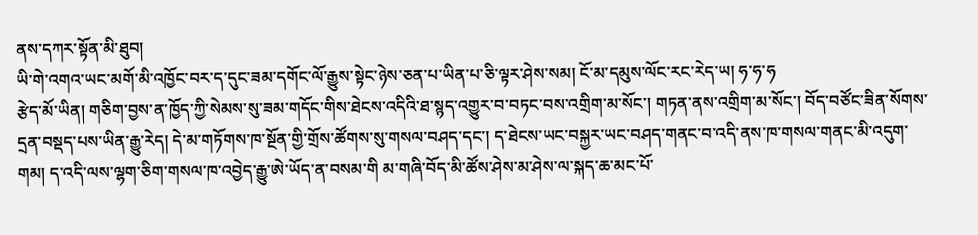ནས་དཀར་སྟོན་མི་ཐུབ།
ཡི་གེ་འགའ་ཡང་མགོ་མི་འཁྱོང་བར་ད་དུང་ཟམ་དགོང་ལོ་རྒྱུས་སྟེང་ཉེས་ཅན་པ་ཡིན་པ་ཅི་ལྟར་ཤེས་སམ། ངོ་མ་དམུས་ལོང་རང་རེད་ཡ། ཧ་ཧ་ཧ
རྩེད་མོ་ཡིན། གཅིག་བྱས་ན་ཁྱོད་ཀྱི་སེམས་སུ་ཟམ་གདོང་གིས་ཐེངས་འདིའི་ཐ་སྙད་འགྱུར་བ་བཏང་བས་འགྲིག་མ་སོང་། གཏན་ནས་འགྲིག་མ་སོང་། བོད་བཙོང་ཟིན་སོགས་དྲན་བསྡད་པས་ཡིན་རྒྱུ་རེད། དེ་མ་གཏོགས་ཁ་སྔོན་གྱི་གྲོས་ཚོགས་སུ་གསལ་བཤད་དང་། ད་ཐེངས་ཡང་བསྐྱར་ཡང་བཤད་གནང་བ་འདི་ནས་ཁ་གསལ་གནང་མི་འདུག་གམ། ད་འདི་ལས་ལྷག་ཅིག་གསལ་ཁ་འབྱེད་རྒྱུ་ཨེ་ཡོད་ན་བསམ་གི མ་གཞི་བོད་མི་ཚོས་ཤེས་མ་ཤེས་ལ་སྐད་ཆ་མང་པོ་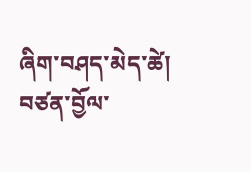ཞིག་བཤད་མེད་ཚེ། བཙན་བྱོལ་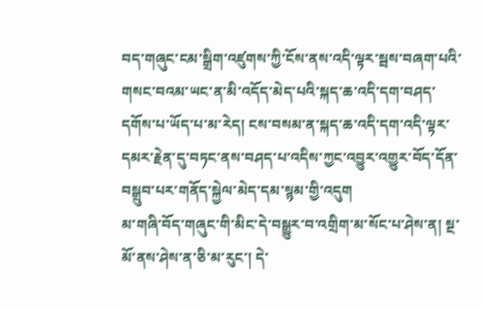བད་གཞུང་ངམ་སྒྲིག་འཛུགས་ཀྱི་ངོས་ནས་འདི་ལྟར་སྦས་བཞག་པའི་གསང་བའམ་ཡང་ན་མི་འདོད་མེད་པའི་སྐད་ཆ་འདི་དག་བཤད་དགོས་པ་ཡོད་པ་མ་རེད། ངས་བསམ་ན་སྐད་ཆ་འདི་དག་འདི་ལྟར་དམར་རྗེན་དུ་བཏང་ནས་བཤད་པ་འདིས་ཀྱང་འབྱུར་འགྱུར་བོད་དོན་བསྒྲུབ་པར་གནོད་སྐྱེལ་མེད་དམ་སྙམ་གྱི་འདུག
མ་གཞི་བོད་གཞུང་གི་མིང་དེ་བསྒྱུར་བ་འགྲིག་མ་སོང་པ་ཤེས་ན། སྔ་མོ་ནས་ཤེས་ན་ཅི་མ་རུང་། དེ་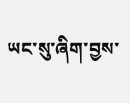ཡང་སུ་ཞིག་བྱས་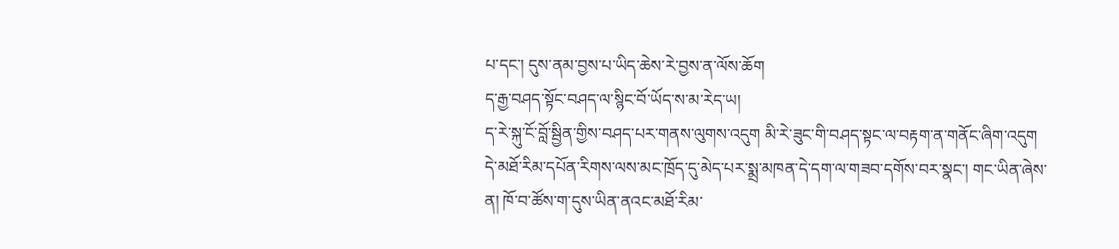པ་དང་། དུས་ནམ་བྱས་པ་ཡིད་ཆེས་རེ་བྱས་ན་ལོས་ཆོག
ད་རྒྱ་བཤད་སྟོང་བཤད་ལ་སྙིང་བོ་ཡོད་ས་མ་རེད་ཡ།
ད་རེ་སྐུ་ངོ་བློ་སྦྱིན་གྱིས་བཤད་པར་གནས་ལུགས་འདུག མི་རེ་ཟུང་གི་བཤད་སྟང་ལ་བརྟག་ན་གནོང་ཞིག་འདུག དེ་མཐོ་རིམ་དཔོན་རིགས་ལས་མང་ཁྲོད་དུ་མེད་པར་སྨྲ་མཁན་དེ་དག་ལ་གཟབ་དགོས་བར་སྣང་། གང་ཡིན་ཞེས་ན། ཁོ་བ་ཚོས་ག་དུས་ཡིན་ནའང་མཐོ་རིམ་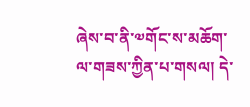ཞེས་བ་ནི་༧གོང་ས་མཆོག་ལ་གཟས་ཀྱིན་པ་གསལ། དེ་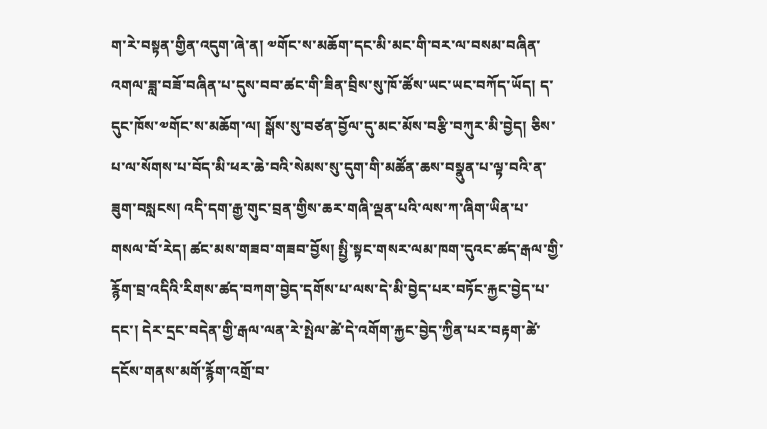ག་རེ་བསྟན་གྱིན་འདུག་ཞེ་ན། ༧གོང་ས་མཆོག་དང་མི་མང་གི་བར་ལ་བསམ་བཞིན་འགལ་ཟླ་བཟོ་བཞིན་པ་དུས་བབ་ཚང་གི་ཟིན་བྲིས་སུ་ཁོ་ཚོས་ཡང་ཡང་བཀོད་ཡོད། ད་དུང་ཁོས་༧གོང་ས་མཆོག་ལ། སྒོས་སུ་བཙན་བྱོལ་དུ་མང་མོས་བརྩི་བཀུར་མི་བྱེད། ཅིས་པ་ལ་སོགས་པ་བོད་མི་ཕར་ཆེ་བའི་སེམས་སུ་དུག་གི་མཚོན་ཆས་བསྣུན་པ་ལྟ་བའི་ན་ཟུག་བསླངས། འདི་དག་རྒྱ་གུང་བྲན་གྱིས་ཆར་གཞི་ལྡན་པའི་ལས་ཀ་ཞིག་ཡིན་པ་གསལ་བོ་རེད། ཚང་མས་གཟབ་གཟབ་བྱོས། སྤྱི་སྟང་གསར་ལམ་ཁག་དུའང་ཚད་རྒལ་གྱི་རྙོག་བྲ་འདིའི་རིགས་ཚད་བཀག་བྱེད་དགོས་པ་ལས་དེ་མི་བྱེད་པར་བཏོང་རྐྱང་བྱེད་པ་དང་། དེར་དྲང་བདེན་གྱི་རྒལ་ལན་རེ་སྤེལ་ཚེ་དེ་འགོག་རྐྱང་བྱེད་ཀྱིན་པར་བརྟག་ཚེ་དངོས་གནས་མགོ་རྙོག་འགྲོ་བ་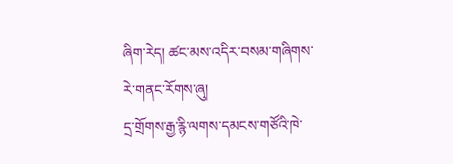ཞིག་རེད། ཚང་མས་འདིར་བསམ་གཞིགས་རེ་གནང་རོགས་ཞུ།
དྲ་གྲོགས་རྒྱ་རྙི་ལགས་དམངས་གཙོའི་ཁེ་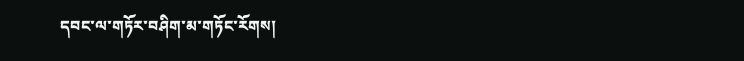དབང་ལ་གཏོར་བཤིག་མ་གཏོང་རོགས།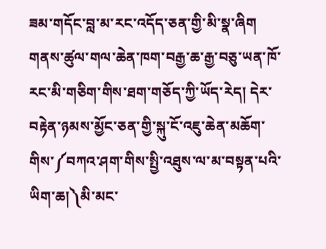ཟམ་གདོང་བླ་མ་རང་འདོད་ཅན་གྱི་མི་སྣ་ཞིག གནས་ཚུལ་གལ་ཆེན་ཁག་བརྒྱ་ཆ་རྒྱ་བཅུ་ཡན་ཁོ་རང་མི་གཅིག་གིས་ཐག་གཅོད་ཀྱི་ཡོད་རེད། དེར་བརྟེན་ཉམས་མྱོང་ཅན་གྱི་སྐུ་ངོ་འཇུ་ཆེན་མཆོག་གིས་༼བཀའ་ཤག་གིས་སྤྱི་འཐུས་ལ་མ་བསྟན་པའི་ཡིག་ཆ།༽མི་མང་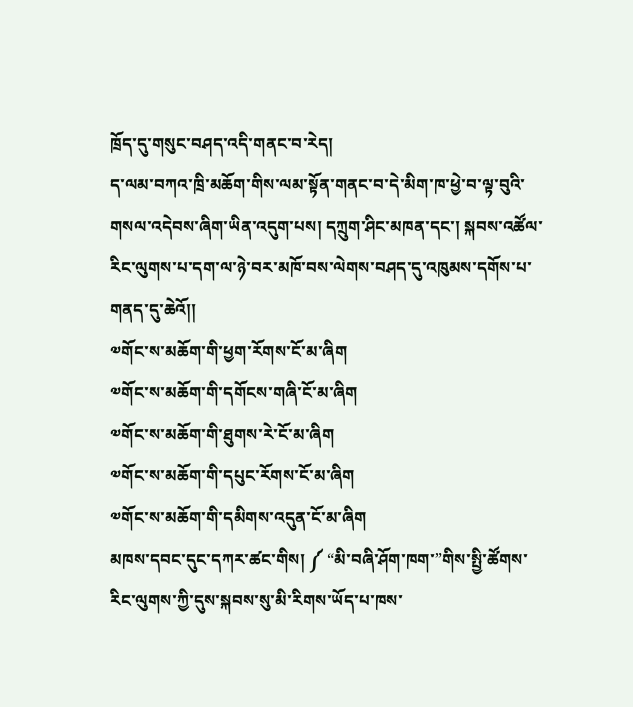ཁྲོད་དུ་གསུང་བཤད་འདི་གནང་བ་རེད།
ད་ལམ་བཀའ་ཁྲི་མཆོག་གིས་ལམ་སྟོན་གནང་བ་དེ་མིག་ཁ་ཕྱེ་བ་ལྟ་བུའི་གསལ་འདེབས་ཞིག་ཡིན་འདུག་པས། དཀྲུག་ཤིང་མཁན་དང་། སྐབས་འཚོལ་རིང་ལུགས་པ་དག་ལ་ཉེ་བར་མཁོ་བས་ལེགས་བཤད་དུ་འཁུམས་དགོས་པ་གནད་དུ་ཆེའོ།།
༧གོང་ས་མཆོག་གི་ཕྱག་རོགས་ངོ་མ་ཞིག
༧གོང་ས་མཆོག་གི་དགོངས་གཞི་ངོ་མ་ཞིག
༧གོང་ས་མཆོག་གི་ཐུགས་རེ་ངོ་མ་ཞིག
༧གོང་ས་མཆོག་གི་དཔུང་རོགས་ངོ་མ་ཞིག
༧གོང་ས་མཆོག་གི་དམིགས་འདུན་ངོ་མ་ཞིག
མཁས་དབང་དུང་དཀར་ཚང་གིས། ༼ “མི་བཞི་ཤོག་ཁག་”གིས་སྤྱི་ཚོགས་རིང་ལུགས་ཀྱི་དུས་སྐབས་སུ་མི་རིགས་ཡོད་པ་ཁས་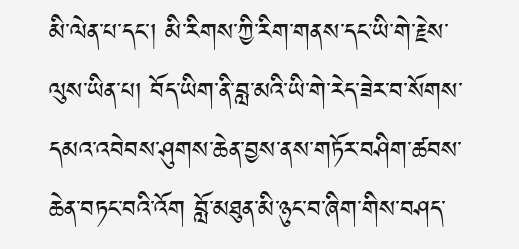མི་ལེན་པ་དང་། མི་རིགས་ཀྱི་རིག་གནས་དང་ཡི་གེ་རྗེས་ལུས་ཡིན་པ། བོད་ཡིག་ནི་བླ་མའི་ཡི་གེ་རེད་ཟེར་བ་སོགས་དམའ་འབེབས་ཤུགས་ཆེན་བྱས་ནས་གཏོར་བཤིག་ཚབས་ཆེན་བཏང་བའི་འོག བློ་མཐུན་མི་ཉུང་བ་ཞིག་གིས་བཤད་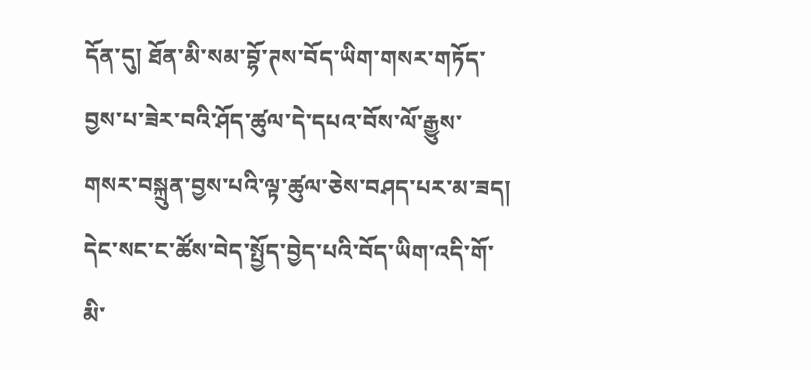དོན་དུ། ཐོན་མི་སམ་བྷོ་ཊས་བོད་ཡིག་གསར་གཏོད་བྱས་པ་ཟེར་བའི་ཤོད་ཚུལ་དེ་དཔའ་བོས་ལོ་རྒྱུས་གསར་བསྐྲུན་བྱས་པའི་ལྟ་ཚུལ་ཅེས་བཤད་པར་མ་ཟད། དེང་སང་ང་ཚོས་བེད་སྤྱོད་བྱེད་པའི་བོད་ཡིག་འདི་གོ་མི་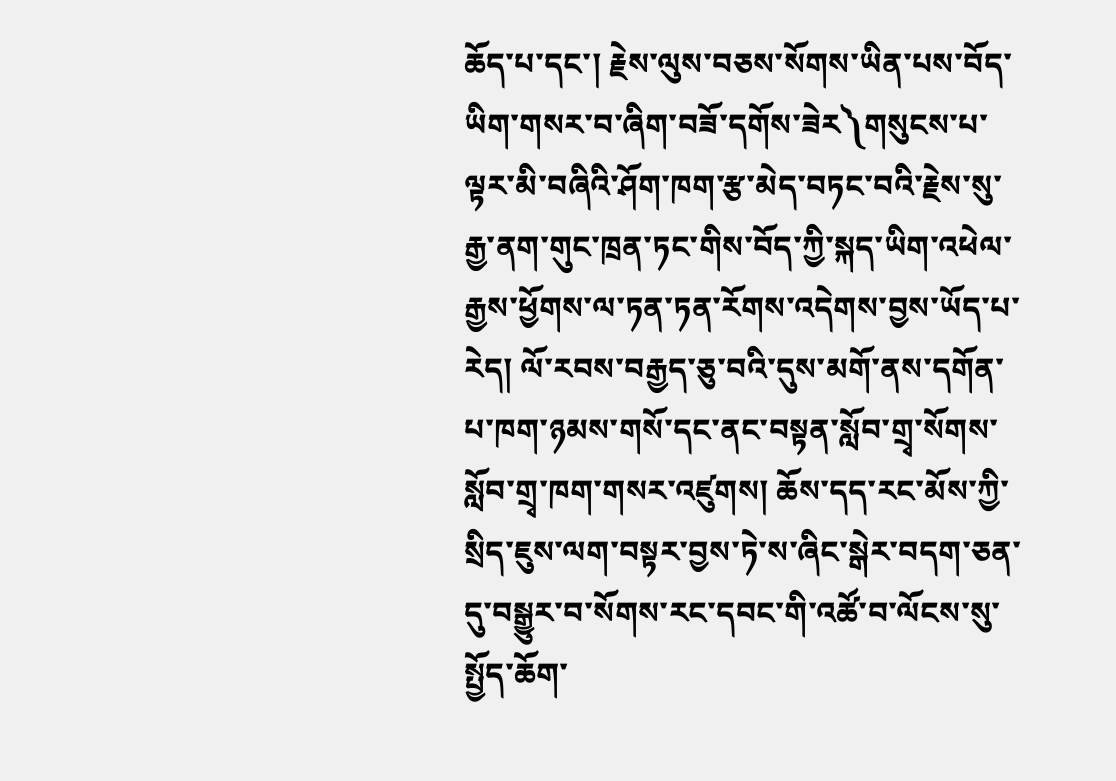ཆོད་པ་དང་། རྗེས་ལུས་བཅས་སོགས་ཡིན་པས་བོད་ཡིག་གསར་བ་ཞིག་བཟོ་དགོས་ཟེར༽གསུངས་པ་ལྟར་མི་བཞིའི་ཤོག་ཁག་རྩ་མེད་བཏང་བའི་རྗེས་སུ་རྒྱ་ནག་གུང་ཁྲན་ཏང་གིས་བོད་ཀྱི་སྐད་ཡིག་འཕེལ་རྒྱས་ཕྱོགས་ལ་ཏན་ཏན་རོགས་འདེགས་བྱས་ཡོད་པ་རེད། ལོ་རབས་བརྒྱད་ཅུ་བའི་དུས་མགོ་ནས་དགོན་པ་ཁག་ཉམས་གསོ་དང་ནང་བསྟན་སློབ་གྲྭ་སོགས་སློབ་གྲྭ་ཁག་གསར་འཛུགས། ཆོས་དད་རང་མོས་ཀྱི་སྲིད་ཇུས་ལག་བསྟར་བྱས་ཏེ་ས་ཞིང་སྒེར་བདག་ཅན་དུ་བསྒྱུར་བ་སོགས་རང་དབང་གི་འཚོ་བ་ལོངས་སུ་སྤྱོད་ཆོག་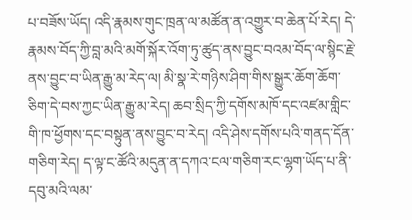པ་བཟོས་ཡོད། འདི་རྣམས་གུང་ཁྲན་ལ་མཚོན་ན་འགྱུར་བ་ཆེན་པོ་རེད། དེ་རྣམས་བོད་ཀྱི་བླ་མའི་མགོ་སྐོར་འོག་ཏུ་ཚུད་ནས་བྱུང་བའམ་བོད་ལ་སྙིང་རྗེ་ནས་བྱུང་བ་ཡིན་རྒྱུ་མ་རེད་ལ། མི་སྣ་རེ་གཉིས་ཤིག་གིས་སྒྱུར་ཆོག་ཆོག་ཅིག་དེ་བས་ཀྱང་ཡིན་རྒྱུ་མ་རེད། ཆབ་སྲིད་ཀྱི་དགོས་མཁོ་དང་འཛམ་གླིང་གི་ཁ་ཕྱོགས་དང་བསྟུན་ནས་བྱུང་བ་རེད། འདི་ཤེས་དགོས་པའི་གནད་དོན་གཅིག་རེད། ད་ལྟ་ང་ཚོའི་མདུན་ན་དཀའ་ངལ་གཅིག་རང་ལྷག་ཡོད་པ་ནི་དབུ་མའི་ལམ་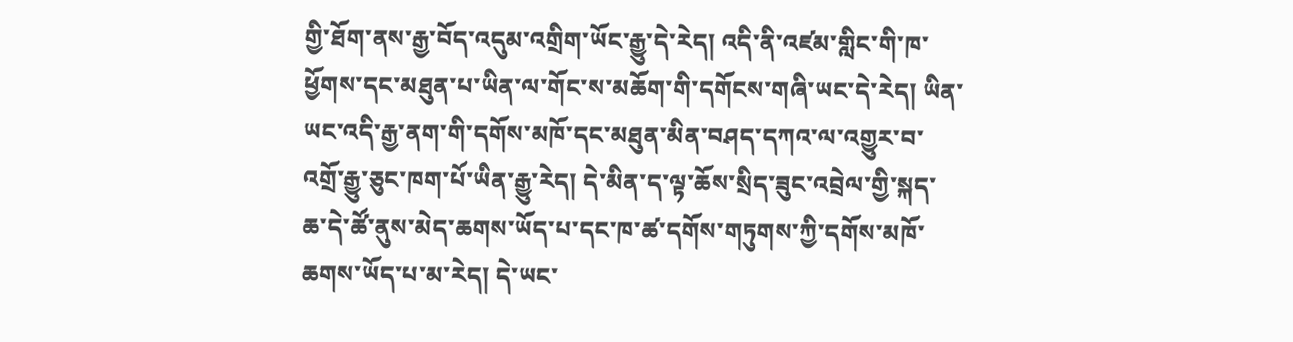གྱི་ཐོག་ནས་རྒྱ་བོད་འདུམ་འགྲིག་ཡོང་རྒྱུ་དེ་རེད། འདི་ནི་འཛམ་གླིང་གི་ཁ་ཕྱོགས་དང་མཐུན་པ་ཡིན་ལ་གོང་ས་མཆོག་གི་དགོངས་གཞི་ཡང་དེ་རེད། ཡིན་ཡང་འདི་རྒྱ་ནག་གི་དགོས་མཁོ་དང་མཐུན་མིན་བཤད་དཀའ་ལ་འགྱུར་བ་འགྲོ་རྒྱུ་ཅུང་ཁག་པོ་ཡིན་རྒྱུ་རེད། དེ་མིན་ད་ལྟ་ཆོས་སྲིད་ཟུང་འབྲེལ་གྱི་སྐད་ཆ་དེ་ཚོ་ནུས་མེད་ཆགས་ཡོད་པ་དང་ཁ་ཚ་དགོས་གཏུགས་ཀྱི་དགོས་མཁོ་ཆགས་ཡོད་པ་མ་རེད། དེ་ཡང་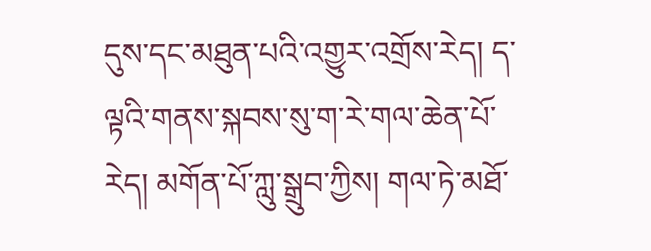དུས་དང་མཐུན་པའི་འགྱུར་འགྲོས་རེད། ད་ལྟའི་གནས་སྐབས་སུ་ག་རེ་གལ་ཆེན་པོ་རེད། མགོན་པོ་ཀླུ་སྒྲུབ་ཀྱིས། གལ་ཏེ་མཐོ་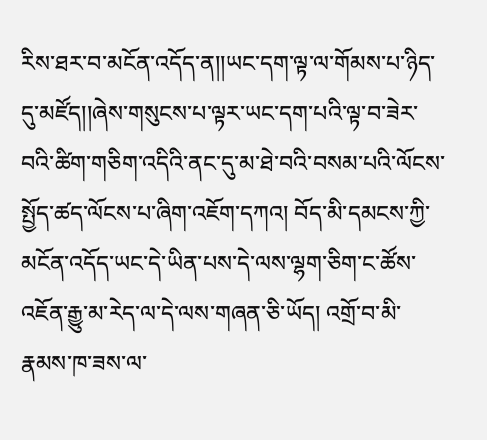རིས་ཐར་བ་མངོན་འདོད་ན།།ཡང་དག་ལྟ་ལ་གོམས་པ་ཉིད་དུ་མཛོད།།ཞེས་གསུངས་པ་ལྟར་ཡང་དག་པའི་ལྟ་བ་ཟེར་བའི་ཚིག་གཅིག་འདིའི་ནང་དུ་མ་ཐེ་བའི་བསམ་པའི་ལོངས་སྤྱོད་ཚད་ལོངས་པ་ཞིག་འཇོག་དཀའ། བོད་མི་དམངས་ཀྱི་མངོན་འདོད་ཡང་དེ་ཡིན་པས་དེ་ལས་ལྷག་ཅིག་ང་ཚོས་འཇོན་རྒྱུ་མ་རེད་ལ་དེ་ལས་གཞན་ཅི་ཡོད། འགྲོ་བ་མི་རྣམས་ཁ་ཟས་ལ་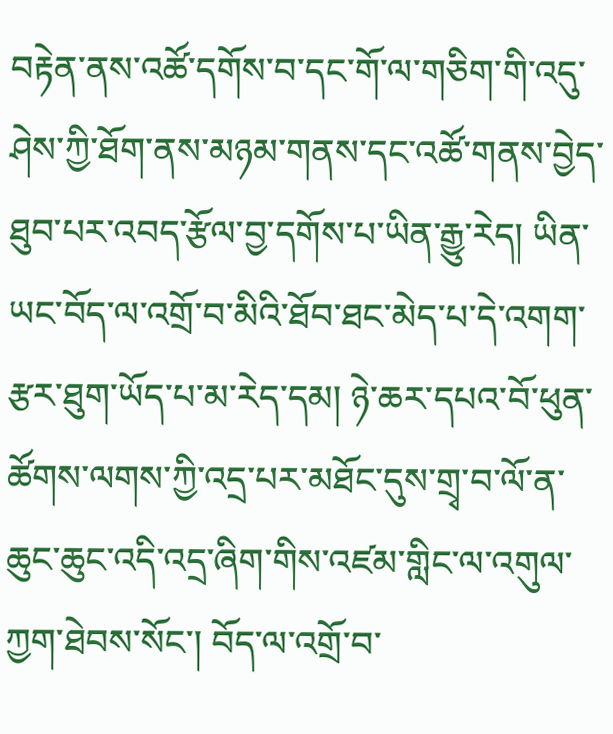བརྟེན་ནས་འཚོ་དགོས་བ་དང་གོ་ལ་གཅིག་གི་འདུ་ཤེས་ཀྱི་ཐོག་ནས་མཉམ་གནས་དང་འཚོ་གནས་བྱེད་ཐུབ་པར་འབད་རྩོལ་བྱ་དགོས་པ་ཡིན་རྒྱུ་རེད། ཡིན་ཡང་བོད་ལ་འགྲོ་བ་མིའི་ཐོབ་ཐང་མེད་པ་དེ་འགག་རྩར་ཐུག་ཡོད་པ་མ་རེད་དམ། ཉེ་ཆར་དཔའ་བོ་ཕུན་ཚོགས་ལགས་ཀྱི་འདྲ་པར་མཐོང་དུས་གྲྭ་བ་ལོ་ན་ཆུང་ཆུང་འདི་འདྲ་ཞིག་གིས་འཛམ་གླིང་ལ་འགུལ་ཀྱག་ཐེབས་སོང་། བོད་ལ་འགྲོ་བ་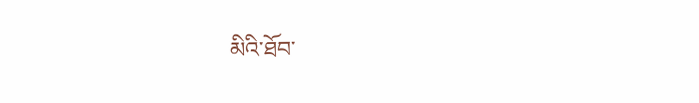མིའི་ཐོབ་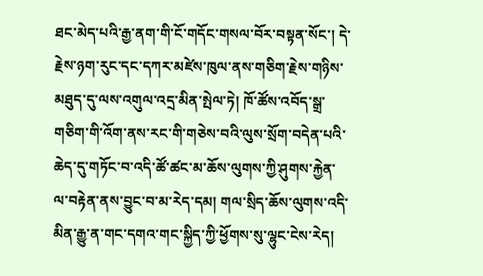ཐང་མེད་པའི་རྒྱ་ནག་གི་ངོ་གདོང་གསལ་བོར་བསྟན་སོང་། དེ་རྗེས་ཉག་རུང་དང་དཀར་མཛེས་ཁུལ་ནས་གཅིག་རྗེས་གཉིས་མཐུད་དུ་ལས་འགུལ་འདྲ་མིན་སྤེལ་ཏེ། ཁོ་ཚོས་འབོད་སྒྲ་གཅིག་གི་འོག་ནས་རང་གི་གཅེས་བའི་ལུས་སྲོག་བདེན་པའི་ཆེད་དུ་གཏོང་བ་འདི་ཚོ་ཚང་མ་ཆོས་ལུགས་ཀྱི་ཤུགས་རྐྱེན་ལ་བརྟེན་ནས་བྱུང་བ་མ་རེད་དམ། གལ་སྲིད་ཆོས་ལུགས་འདི་མིན་རྒྱུ་ན་གང་དགའ་གང་སྐྱིད་ཀྱི་ཕྱོགས་སུ་ལྷུང་ངེས་རེད།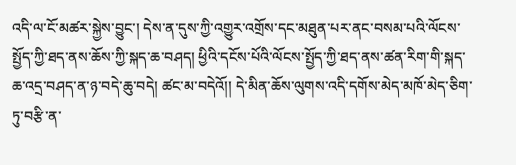འདི་ལ་ངོ་མཚར་སྐྱེས་བྱུང་། དེས་ན་དུས་ཀྱི་འགྱུར་འགྲོས་དང་མཐུན་པར་ནང་བསམ་པའི་ལོངས་སྤྱོད་ཀྱི་ཐད་ནས་ཆོས་ཀྱི་སྐད་ཆ་བཤད། ཕྱིའི་དངོས་པོའི་ལོངས་སྤྱོད་ཀྱི་ཐད་ནས་ཚན་རིག་གི་སྐད་ཆ་འདྲ་བཤད་ན་ཉ་བདེ་ཆུ་བདེ། ཚང་མ་བདེའོ།། དེ་མིན་ཆོས་ལུགས་འདི་དགོས་མེད་མཁོ་མེད་ཅིག་ཏུ་བརྩི་ན་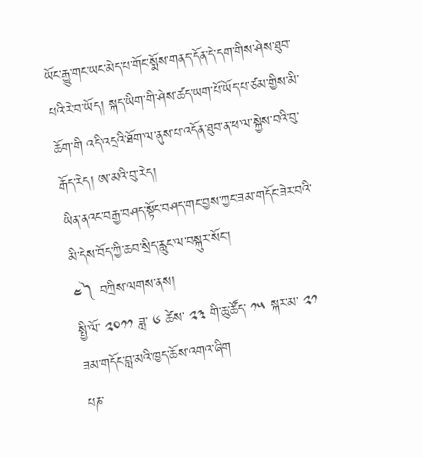ཡོང་རྒྱུ་གང་ཡང་མེད་པ་གོང་སྨོས་གནད་དོན་དེ་དག་གིས་ཤེས་ཐུབ་པའི་རེ་བ་ཡོད། སྐད་ཡིག་གི་ཤེས་ཚད་ཡག་པོ་ཡོད་པ་ཙམ་གྱིས་མི་ཆོག་གི འདི་འདྲའི་ཐོག་ལ་ནུས་པ་འདོན་ཐུབ་ན་ཕ་ལ་སྐྱེས་བའི་བུ་རྒོད་རེད། ཨ་མའི་བུ་རེད།
ཡིན་ནའང་བརྒྱ་བཤད་སྟོང་བཤད་གང་བྱས་ཀྱང་ཟམ་གདོང་ཟེར་བའི་མི་དེས་བོད་ཀྱི་ཆབ་སྲིད་རླུང་ལ་བསྐུར་སོང་།
༤༽ བཀྲིས་ལགས་ནས།
སྤྱི་ལོ་ ༢༠༡༡ ཟླ་ ༦ ཚེས་ ༢༣ གི་ཆུ་ཚོད་ ༡༥ སྐར་མ་ ༢༡
ཟམ་གདོང་བླ་མའི་ཁྱད་ཆོས་འགའ་ཞིག
པཎ་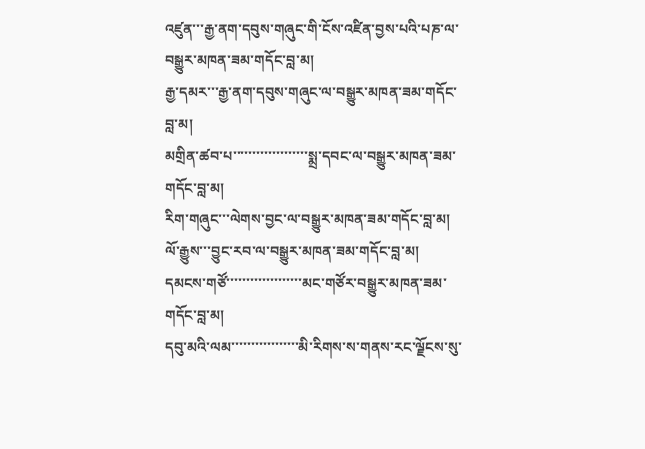འཛུན་་་རྒྱ་ནག་དབུས་གཞུང་གི་ངོས་འཛིན་བྱས་པའི་པཎ་ལ་བསྒྱུར་མཁན་ཟམ་གདོང་བླ་མ།
རྒྱ་དམར་་་རྒྱ་ནག་དབུས་གཞུང་ལ་བསྒྱུར་མཁན་ཟམ་གདོང་བླ་མ།
མགྲིན་ཚབ་པ་་་་་་་་་་་་་་་་་་་སྨྲ་དབང་ལ་བསྒྱུར་མཁན་ཟམ་གདོང་བླ་མ།
རིག་གཞུང་་་ལེགས་བྱང་ལ་བསྒྱུར་མཁན་ཟམ་གདོང་བླ་མ།
ལོ་རྒྱུས་་་བྱུང་རབ་ལ་བསྒྱུར་མཁན་ཟམ་གདོང་བླ་མ།
དམངས་གཙོ་་་་་་་་་་་་་་་་་་་མང་གཙོར་བསྒྱུར་མཁན་ཟམ་གདོང་བླ་མ།
དབུ་མའི་ལམ་་་་་་་་་་་་་་་་་མི་རིགས་ས་གནས་རང་ལྗོངས་སུ་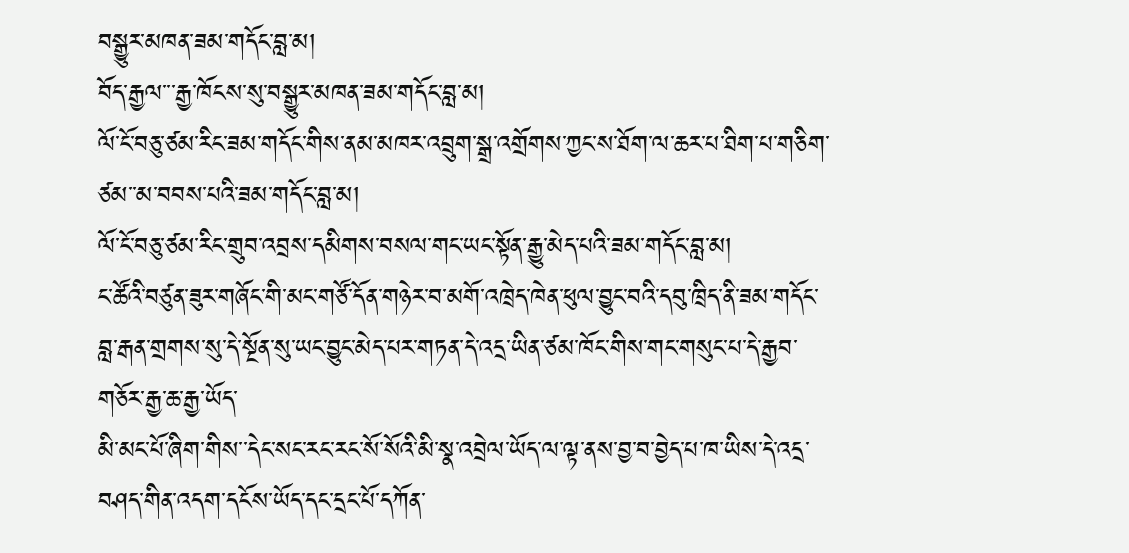བསྒྱུར་མཁན་ཟམ་གདོང་བླ་མ།
བོད་རྒྱལ་་་རྒྱ་ཁོངས་སུ་བསྒྱུར་མཁན་ཟམ་གདོང་བླ་མ།
ལོ་ངོ་བཅུ་ཙམ་རིང་ཟམ་གདོང་གིས་ནམ་མཁར་འབྲུག་སྒྲ་འགྲོགས་ཀྱང་ས་ཐོག་ལ་ཆར་པ་ཐིག་པ་གཅིག་ཙམ་་མ་བབས་པའི་ཟམ་གདོང་བླ་མ།
ལོ་ངོ་བཅུ་ཙམ་རིང་གྲུབ་འབྲས་དམིགས་བསལ་གང་ཡང་སྟོན་རྒྱུ་མེད་པའི་ཟམ་གདོང་བླ་མ།
ང་ཚོའི་བཙུན་ཟུར་གཞོང་གི་མང་གཙོ་དོན་གཉེར་བ་མགོ་འཁྲེད་ཁེན་ཕུལ་བྱུང་བའི་དབུ་ཁྲིད་ནི་ཟམ་གདོང་བླ་རྒན་གྲགས་སུ་དེ་སྔོན་སུ་ཡང་བྱུང་མེད་པར་གཏན་དེ་འདྲ་ཡིན་ཙམ་ཁོང་གིས་གང་གསུང་པ་དེ་རྒྱབ་གཅོར་རྒྱ་ཆ་རྒྱ་ཡོད་
མི་མང་པོ་ཞིག་གིས་་དེང་སང་རང་རང་སོ་སོའི་མི་སྣ་འབྲེལ་ཡོད་ལ་ལྟ་ནས་བྱ་བ་བྱེད་པ་ཁ་ཡིས་དེ་འདྲ་བཤད་གིན་འདག་དངོས་ཡོད་དང་དྲང་པོ་དཀོན་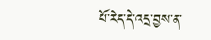པོ་རེད་དེ་འདྲ་བྱས་ན་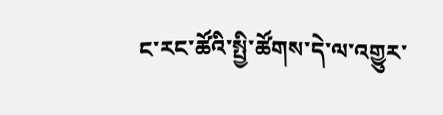ང་རང་ཚོའི་སྤྱི་ཚོགས་དེ་ལ་འགྱུར་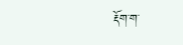རྡོག་ག་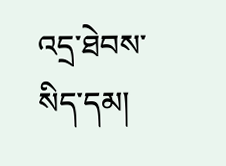འདྲ་ཐེབས་སིད་དམ།